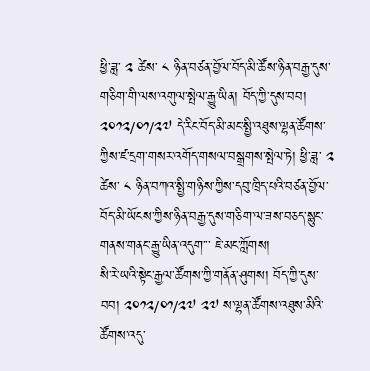ཕྱི་ཟླ་ ༢ ཚེས་ ༨ ཉིན་བཙན་བྱོལ་བོད་མི་ཚོས་ཉིན་བརྒྱ་དུས་གཅིག་གི་ལས་འགུལ་སྤེལ་རྒྱུ་ཡིན། བོད་ཀྱི་དུས་བབ། ༢༠༡༢/༠༡/༢༧ དེ་རིང་བོད་མི་མང་སྤྱི་འཐུས་ལྷན་ཚོགས་ཀྱིས་ཛ་དྲག་གསར་འགོད་གསལ་བསྒྲགས་སྤེལ་ཏེ། ཕྱི་ཟླ་ ༢ ཚེས་ ༨ ཉིན་བཀའ་སྤྱི་གཉིས་ཀྱིས་དབུ་ཁྲིད་པའི་བཙན་བྱོལ་བོད་མི་ཡོངས་ཀྱིས་ཉིན་བརྒྱ་དུས་གཅིག་ལ་ཟས་བཅད་སྙུང་གནས་གནང་རྒྱུ་ཡིན་འདུག་་་ ཇེ་མང་ཀློགས།
སི་རེ་ཡའི་སྟེང་རྒྱལ་ཚོགས་ཀྱི་གནོན་ཤུགས། བོད་ཀྱི་དུས་བབ། ༢༠༡༢/༠༡/༢༧ ༢༧ ས་ལྷན་ཚོགས་འཐུས་མིའི་ཚོགས་འདུ་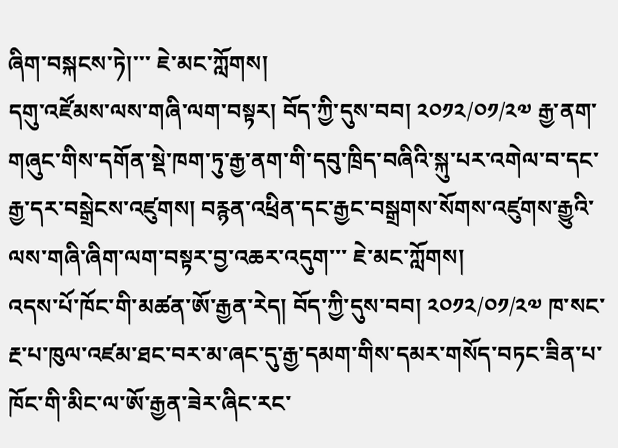ཞིག་བསྐངས་ཏེ།་་་ ཇེ་མང་ཀློགས།
དགུ་འཛོམས་ལས་གཞི་ལག་བསྟར། བོད་ཀྱི་དུས་བབ། ༢༠༡༢/༠༡/༢༧ རྒྱ་ནག་གཞུང་གིས་དགོན་སྡེ་ཁག་ཏུ་རྒྱ་ནག་གི་དབུ་ཁྲིད་བཞིའི་སྐུ་པར་འགེལ་བ་དང་རྒྱ་དར་བསྒྲེངས་འཛུགས། བརྙན་འཕྲིན་དང་རྒྱང་བསྒྲགས་སོགས་འཛུགས་རྒྱུའི་ལས་གཞི་ཞིག་ལག་བསྟར་བྱ་འཆར་འདུག་་་ ཇེ་མང་ཀློགས།
འདས་པོ་ཁོང་གི་མཚན་ཨོ་རྒྱན་རེད། བོད་ཀྱི་དུས་བབ། ༢༠༡༢/༠༡/༢༧ ཁ་སང་རྔ་པ་ཁུལ་འཛམ་ཐང་བར་མ་ཞང་དུ་རྒྱ་དམག་གིས་དམར་གསོད་བཏང་ཟིན་པ་ཁོང་གི་མིང་ལ་ཨོ་རྒྱན་ཟེར་ཞིང་རང་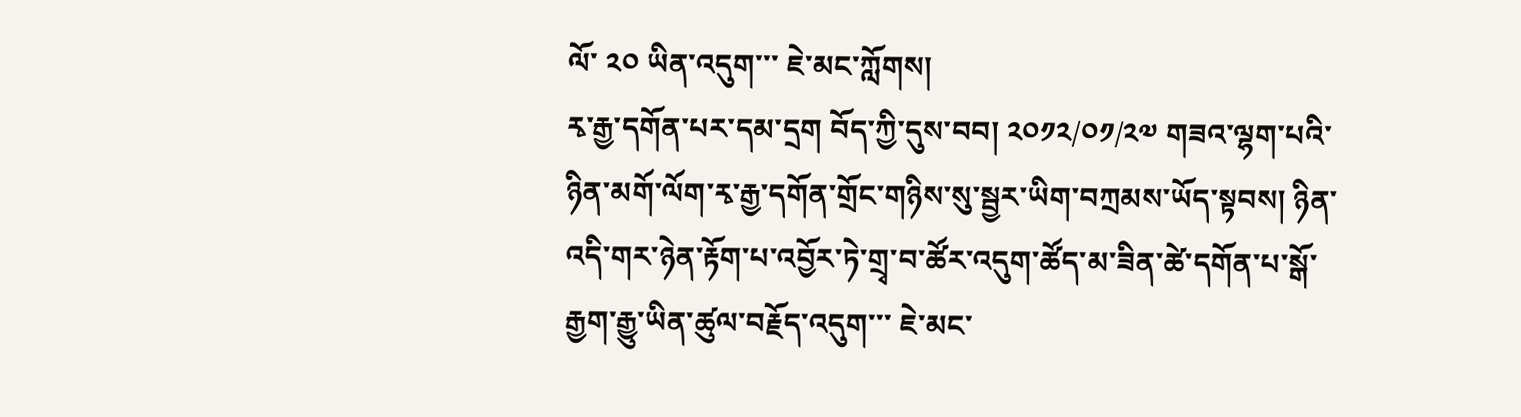ལོ་ ༢༠ ཡིན་འདུག་་་ ཇེ་མང་ཀློགས།
རྭ་རྒྱ་དགོན་པར་དམ་དྲག བོད་ཀྱི་དུས་བབ། ༢༠༡༢/༠༡/༢༧ གཟའ་ལྷག་པའི་ཉིན་མགོ་ལོག་རྭ་རྒྱ་དགོན་གྲོང་གཉིས་སུ་སྦྱར་ཡིག་བཀྲམས་ཡོད་སྟབས། ཉིན་འདི་གར་ཉེན་རྟོག་པ་འབྱོར་ཏེ་གྲྭ་བ་ཚོར་འདུག་ཚོད་མ་ཟིན་ཚེ་དགོན་པ་སྒོ་རྒྱག་རྒྱུ་ཡིན་ཚུལ་བརྗོད་འདུག་་་ ཇེ་མང་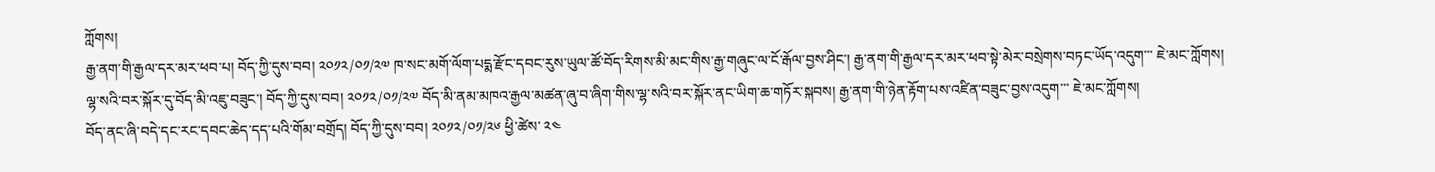ཀློགས།
རྒྱ་ནག་གི་རྒྱལ་དར་མར་ཕབ་པ། བོད་ཀྱི་དུས་བབ། ༢༠༡༢/༠༡/༢༧ ཁ་སང་མགོ་ལོག་པདྨ་རྫོང་དབང་རུས་ཡུལ་ཚོ་བོད་རིགས་མི་མང་གིས་རྒྱ་གཞུང་ལ་ངོ་རྒོལ་བྱས་ཤིང་། རྒྱ་ནག་གི་རྒྱལ་དར་མར་ཕབ་སྟེ་མེར་བསྲེགས་བཏང་ཡོད་འདུག་་་ ཇེ་མང་ཀློགས།
ལྷ་སའི་བར་སྐོར་དུ་བོད་མི་འཇུ་བཟུང་། བོད་ཀྱི་དུས་བབ། ༢༠༡༢/༠༡/༢༧ བོད་མི་ནམ་མཁའ་རྒྱལ་མཚན་ཞུ་བ་ཞིག་གིས་ལྷ་སའི་བར་སྐོར་ནང་ཡིག་ཆ་གཏོར་སྐབས། རྒྱ་ནག་གི་ཉེན་རྟོག་པས་འཛིན་བཟུང་བྱས་འདུག་་་ ཇེ་མང་ཀློགས།
བོད་ནང་ཞི་བདེ་དང་རང་དབང་ཆེད་དད་པའི་གོམ་བགྲོད། བོད་ཀྱི་དུས་བབ། ༢༠༡༢/༠༡/༢༦ ཕྱི་ཚེས་ ༢༤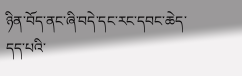ཉིན་བོད་ནང་ཞི་བདེ་དང་རང་དབང་ཆེད་དད་པའི་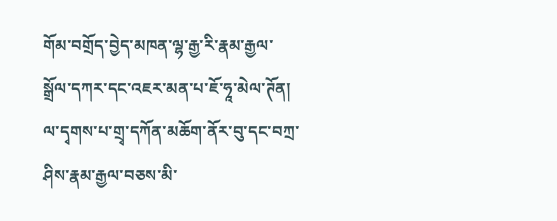གོམ་བགྲོད་བྱེད་མཁན་ལྷ་རྒྱ་རི་རྣམ་རྒྱལ་སྒྲོལ་དཀར་དང་འཇར་མན་པ་ཇོ་ཧཱ་མེལ་ཊོན། ལ་དྭགས་པ་གྲྭ་དཀོན་མཆོག་ནོར་བུ་དང་བཀྲ་ཤིས་རྣམ་རྒྱལ་བཅས་མི་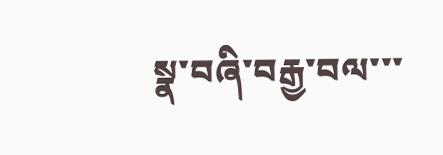སྣ་བཞི་བརྒྱ་བལ་་་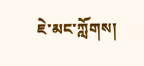ཇེ་མང་ཀློགས།